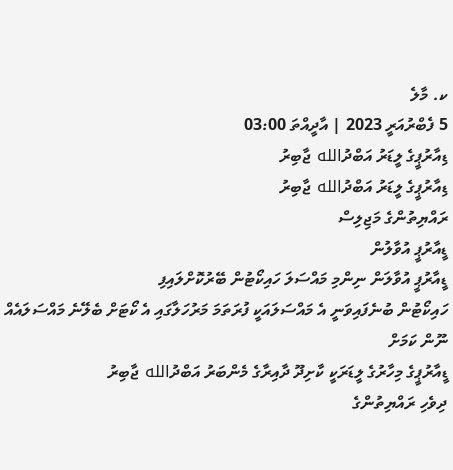ކ. މާލެ
5 ފެބްރުއަރީ 2023 | އާދީއްތަ 03:00
ޑިއާރުޕީގެ ލީޑަރު އަބްދުالله ޖާބިރު
ޑިއާރުޕީގެ ލީޑަރު އަބްދުالله ޖާބިރު
ރައްޔިތުންގެ މަޖިލިސް
ޑީއާރުޕީ އުވާލުން
ޑީއާރުޕީ އުވާލަން ނިންމި މައްސަލަ ހައިކޯޓުން ބޭރުކޮށްލައިފި
ހައިކޯޓުން ބުނެފައިވަނީ އެ މައްސަލައަކީ ފުރަތަމަ މަރުހަލާގައި އެ ކޯޓަށް ބެލޭނެ މައްސަލައެއް ނޫން ކަމަށް
ޑީއާރުޕީގެ މިހާރުގެ ލީޑަރަކީ ކާށިދޫ ދާއިރާގެ މެންބަރު އަބްދުالله ޖާބިރު
ދިވެހި ރައްޔިތުންގެ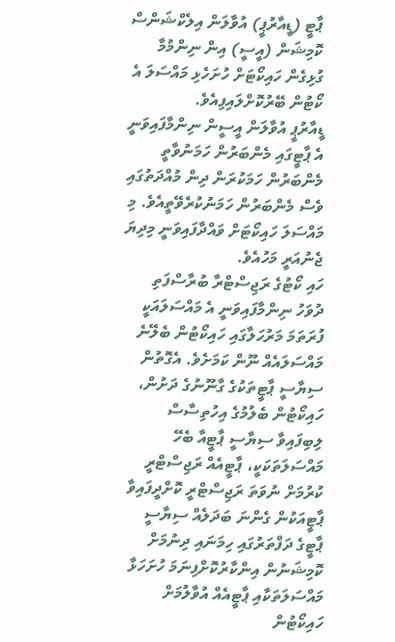ޕާޓީ (ޑީއާރުޕީ) އުވާލަން އިލެކްޝަންސް ކޮމިޝަން (އީސީ) އިން ނިންމުމާ ގުޅިގެން ހައިކޯޓަށް ހުށަހެޅި މައްސަލަ އެ ކޯޓުން ބޭރުކޮށްލައިފިއެވެ.
ޑީއާރުޕީ އުވާލަން އީސީން ނިންމާފައިވަނީ އެ ޕާޓީގައި މެންބަރުން ހަމަނުވާތީ މެންބަރުން ހަމަކުރަން ދިން މުއްދަތުގައި ވެސް މެންބަރުން ހަމަނުކުރެވޭތީއެވެ. މި މައްސަލަ ހައިކޯޓަށް ވައްދާފައިވަނީ މިދިޔަ ޖެނުއަރީ މަހުއެވެ.
ހައި ކޯޓުގެ ރަޖިސްޓްރާ ބުރާސްފަތި ދުވަހު ނިންމާފައިވަނީ އެ މައްސަލައަކީ ފުރަތަމަ މަރުހަލާގައި ހައިކޯޓުން ބެލޭނެ މައްސަލައެއް ނޫން ކަމަށެވެ. އެގޮތުން ސިޔާސީ ޕާޓީތަކުގެ ގާނޫނުގެ ދަށުން، ހައިކޯޓުން ބެލުމުގެ އިހުތިސާސް ލިބިފައިވާ ސިޔާސީ ޕާޓީއާ ބެހޭ މައްސަލަތަކަކީ، ޕާޓީއެއް ރަޖިސްޓްރީ ކުރުމަށް ނުވަތަ ރަޖިސްޓްރީ ކޮށްދީފައިވާ ޕާޓީއަކުން ގެންނަ ބަދަލެއް ސިޔާސީ ޕާޓީގެ ދަފްތަރުގައި ހިމަނައި ދިނުމަށް ކޮމިޝަނުން އިންކާރުކޮށްފިނަމަ ހުށަހަޅާ މައްސަލަތަކާއި ޕާޓީއެއް އުވާލުމަށް ހައިކޯޓުން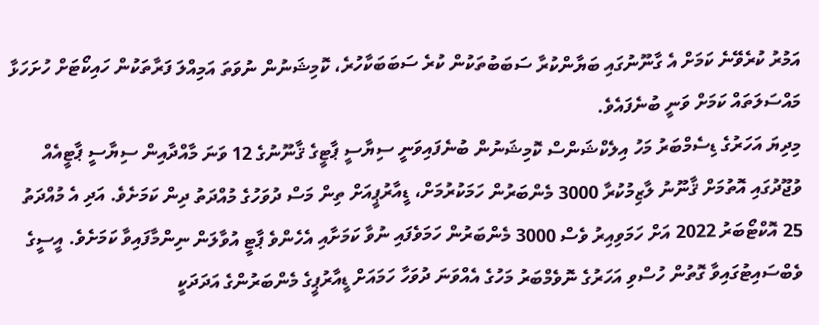އަމުރު ކުރެވޭނެ ކަމަށް އެ ގާނޫނުގައި ބަޔާންކުރާ ސަބަބުތަކުން ކުރެ ސަބަބަކާހުރެ، ކޮމިޝަނުން ނުވަތަ އަމިއްލަ ފަރާތަކުން ހައިކޯޓަށް ހުށަހަޅާ މައްސަލަތައް ކަމަށް ވަނީ ބުނެފައެވެ.
މިދިޔަ އަހަރުގެ ޑިސެމްބަރު މަހު އިލެކްޝަންސް ކޮމިޝަނުން ބުނެފައިވަނީ ސިޔާސީ ޕާޓީގެ ޤާނޫނުގެ 12 ވަނަ މާއްދާއިން ސިޔާސީ ޕާޓީއެއް ވުޖޫދުގައި އޮތުމަށް ޤާނޫނު ލާޒިމުކުރާ 3000 މެންބަރުން ހަމަކުރުމަށް، ޑީއާރުޕީއަށް ތިން މަސް ދުވަހުގެ މުއްދަތު ދިން ކަމަށެވެ. އަދި އެ މުއްދަތު 25 އޮކްޓޯބަރު 2022 އަށް ހަމަވިއިރު ވެސް 3000 މެންބަރުން ހަމަވެފައި ނުވާ ކަމަށާއި އެހެންވެ ޕާޓީ އުވާލަން ނިންމާފައިވާ ކަމަށެވެ. އީސީގެ ވެބްސައިޓުގައިވާ ގޮތުން ހުސްވި އަހަރުގެ ނޮވެމްބަރު މަހުގެ އެއްވަނަ ދުވަހާ ހަމައަށް ޑީއާރުޕީގެ މެންބަރުންގެ އަދަދަކީ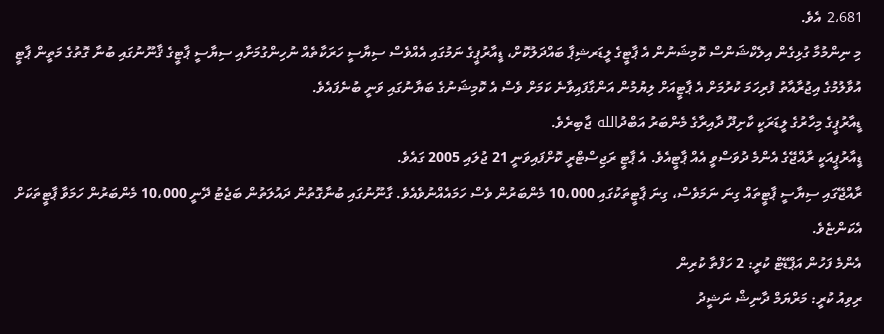2،681 އެވެ.
މި ނިންމުމާ ގުޅިގެން އިލެކްޝަންސް ކޮމިޝަނުން އެ ޕާޓީގެ ލީޑަރޝިޕާ ބައްދަލުކޮށް، ޑީއާރުޕީގެ ނަމުގައި އެއްވެސް ސިޔާސީ ހަރަކާތެއް ނުހިންގުމަށާއި ސިޔާސީ ޕާޓީގެ ޤާނޫނުގައި ބުނާ ގޮތުގެ މަތީން ޕާޓީ އުވާލުމުގެ އިޖުރާއާތު ފުރިހަމަ ކުރުމަށް އެ ޕާޓީއަށް ލިޔުމުން އަންގާފައިވާނެ ކަމަށް ވެސް އެ ކޮމިޝަނުގެ ބަޔާނުގައި ވަނީ ބުނެފައެވެ.
ޑީއާރުޕީގެ މިހާރުގެ ލީޑަރަކީ ކާށިދޫ ދާއިރާގެ މެންބަރު އަބްދުالله ޖާބިރެވެ.
ޑީއާރުޕީއަކީ ރާއްޖޭގެ އެންމެ ދުވަސްވީ އެއް ޕާޓީއެވެ. އެ ޕާޓީ ރަޖިސްޓްރީ ކޮށްފައިވަނީ 21 ޖުލައި 2005 ގައެވެ.
ރާއްޖޭގައި ސިޔާސީ ޕާޓީތައް ގިނަ ނަމަވެސް، ގިނަ ޕާޓީތަކުގައި 10،000 މެންބަރުން ވެސް ހަމައެއްނުވެއެވެ. ގާނޫނުގައި ބުނާގޮތުން ދައުލަތުން ބަޖެޓު ދޭނީ 10،000 މެންބަރުން ހަމަވާ ޕާޓީތަކަށް އެކަންޏެވެ.
އެންމެ ފަހުން އަޕްޑޭޓް ކުރީ: 2 ހަފްތާ ކުރިން
ރިވިއު ކުރީ: މަރްޔަމް ދާނިޝް ނަޝީދު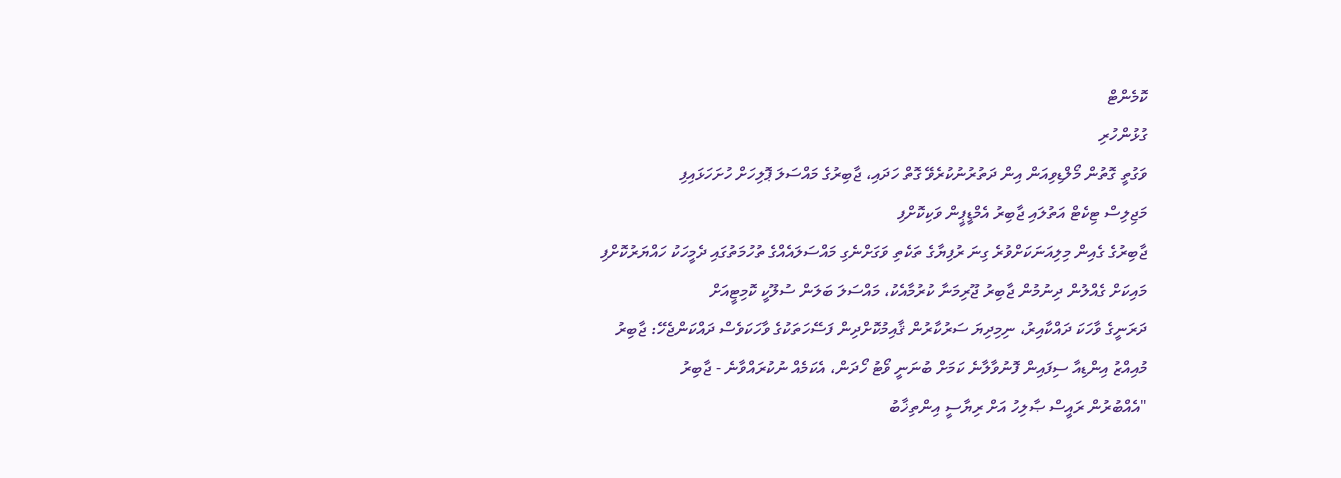ކޮމެންޓް
ގުޅުންހުރި
ވަގުތީ ގޮތުން މޯލްޑިވިއަން އިން ދަތުރުނުކުރެވޭ ގޮތް ހަދައި، ޖާބިރުގެ މައްސަލަ ޕޮލިހަށް ހުށަހަޅައިފި
މަޖިލިސް ޓިކެޓް އަތުލައި ޖާބިރު އެމްޑީޕީން ވަކިކޮށްފި
ޖާބިރުގެ ގެއިން މިލިއަނަކަށްވުރެ ގިނަ ރުފިޔާގެ ތަކެތި ވަގަށްނެގި މައްސަލައެއްގެ ތުހުމަތުގައި ދެމީހަކު ހައްޔަރުކޮށްފި
މައިކަށް ގެއްލުން ދިނުމުން ޖާބިރު ޖޫރިމަނާ ކުރުމާއެކު، މައްސަލަ ބަލަން ސުލޫކީ ކޮމިޓީއަށް
ދަރަނީގެ ވާހަކަ ދައްކާއިރު، ނިމިދިޔަ ސަރުކާރުން ޤާއިމުކޮށްދިން ފަސޭހަތަކުގެ ވާހަކަވެސް ދައްކަންޖެހޭ: ޖާބިރު
މުއިއްޒު އިންޑިއާ ސިފައިން ފޮނުވާލާނެ ކަމަށް ބުނަނީ ވޯޓު ހޯދަން، އެކަމެއް ނުކުރައްވާނެ - ޖާބިރު
"އެއްބުރުން ރައީސް ޞާލިހު އަށް ރިޔާސީ އިންތިޚާބު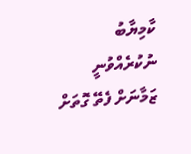ކާމިޔާބު ނުކުރެއްވުނީ ޒަމާނަށް ފެތޭ ގޮތަށް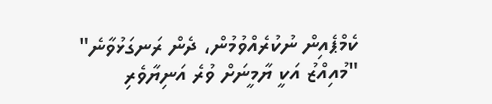ކެމްޕެއިން ނުކުރެއްވުމުން، ދެން ރަނގަޅުވާނެ"
"މުއިއްޒު އަކީ ޔާމީނަށް ވުރެ އަނިޔާވެރި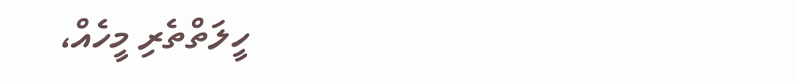ހީލަތްތެރި މީހެއް،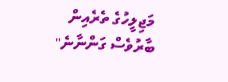މަޖިލީހުގެ ތެރެއިން ބާރުވެސް ގަންނާނެ"